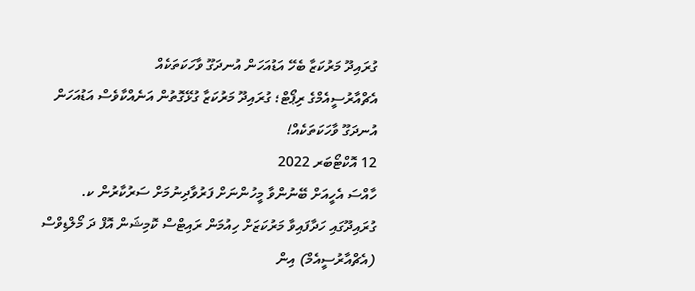ގުރައިދޫ މަރުކަޒާ ބެހޭ އަޑުއަހަން އުނދަގޫ ވާހަކަތަކެއް
އެޗްއާރުސީއެމްގެ ރިޕޯޓް؛ ގުރައިދޫ މަރުކަޒާ ގުޅޭގޮތުން އަނެއްކާވެސް އަޑުއަހަން އުނދަގޫ ވާހަކަތަކެއް!
12 އޮކްޓޯބަރ 2022
ހާއްސަ އެހީއަށް ބޭނުންވާ މީހުންނަށް ފަރުވާދިނުމަށް ސަރުކާރުން ކ. ގުރައިދޫގައި ހަދާފައިވާ މަރުކަޒަށް ހިއުމަން ރައިޓްސް ކޮމިޝަން އޮފް ދަ މޯލްޑިވްސް (އެޗްއާރުސީއެމް) އިން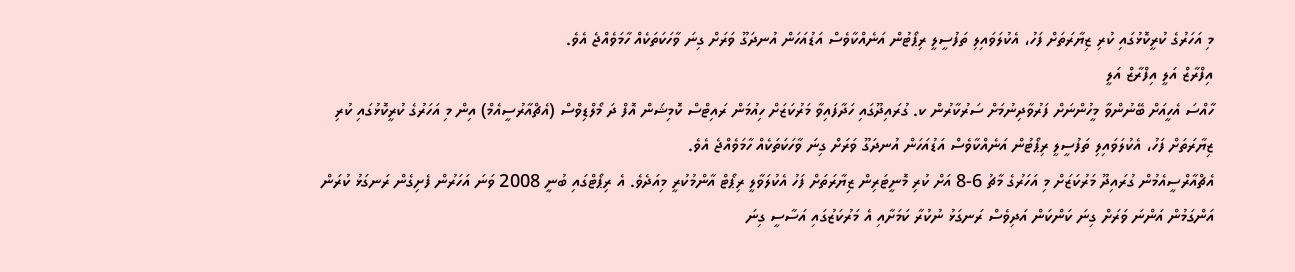މި އަހަރުގެ ކުރީކޮޅުގައި ކުރި ޒިޔާރަތަށް ފަހު، އެކުލަވައިލި ތަފުސީލީ ރިޕޯޓުން އަނެއްކާވެސް އަޑުއަހަން އުނދަގޫ ވަރަށް ގިނަ ވާހަކަތަކެއް ހާމަވެއްޖެ އެވެ.
އިފްރާޒް އަލީ އިފްރާޒް އަލީ
ހާއްސަ އެހީއަށް ބޭނުންވާ މީހުންނަށް ފަރުވާދިނުމަށް ސަރުކާރުން ކ. ގުރައިދޫގައި ހަދާފައިވާ މަރުކަޒަށް ހިއުމަން ރައިޓްސް ކޮމިޝަން އޮފް ދަ މޯލްޑިވްސް (އެޗްއާރުސީއެމް) އިން މި އަހަރުގެ ކުރީކޮޅުގައި ކުރި ޒިޔާރަތަށް ފަހު، އެކުލަވައިލި ތަފުސީލީ ރިޕޯޓުން އަނެއްކާވެސް އަޑުއަހަން އުނދަގޫ ވަރަށް ގިނަ ވާހަކަތަކެއް ހާމަވެއްޖެ އެވެ.
އެޗްއާރްސީއެމުން ގުރައިދޫ މަރުކަޒަށް މި އަހަރުގެ މާޗު 6-8 އަށް ކުރި މޮނީޓަރިން ޒިޔާރަތަށް ފަހު އެކުލަވާލީ ރިޕޯޓް އާންމުކުރީ މިއަދެވެ. އެ ރިޕޯޓްގައި ބުނީ 2008 ވަނަ އަހަރުން ފެށިގެން ރަނގަޅު ކުރަން އަންގަމުން އަންނަ ވަރަށް ގިނަ ކަންކަން އަދިވެސް ރަނގަޅު ނުކުރާ ކަމަށާއި އެ މަރުކަޒުގައި އަސާސީ ގިނަ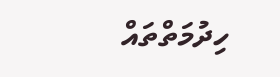ހިދުމަތްތައް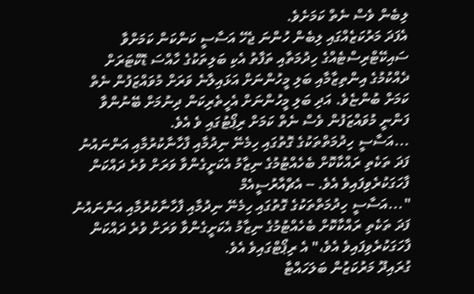ލިބެން ވެސް ނެތް ކަމަށެވެ.
އެފަދަ މަރުކަޒެއްގައި ލިބެން ހުންނަ ޖެހޭ އަސާސީ ކަންކަން ކަމަށްވާ ސައިކޭޓްރިސްޓެއްގެ ހިދުމަތާއި ތަފާތު އެކި ބަލިތަކުގެ ހާއްސަ ޑޮކްޓަރަށް ދެއްކުމުގެ އިންތިޒާމާއި ބަލި މީހުންނަށް އަޅައިލާނެ ވަރަށް މުވައްޒަފުން ނެތް ކަމަށް ބުންޏެވެ. އަދި ބަލި މީހުންނަށް އެހީތެރިކަން ދިނުމަށް ބޭނުންވާ ފަންނީ މުވައްޒަފުން ވެސް ނެތް ކަމަށް ރިޕޯޓުގައި ވެ އެވެ.
...އަސާސީ ހިދުމަތްތަކުގެ ގޮތުގައި ހިމެނޭ ނިދުމާއި ފާހާނާކުރުމާއި އަންނައުނު ފަދަ ތަކެތި ރައްކާކޮށް ބެހެއްޓުމުގެ ނިޒާމު އެކަށީގެންވާ ވަރަށް ވުރެ ދައްކަން ފާހަގަކުރެވިފައިވެ އެވެ. -- އެޗްއާރުސީއެމް
"...އަސާސީ ހިދުމަތްތަކުގެ ގޮތުގައި ހިމެނޭ ނިދުމާއި ފާހާނާކުރުމާއި އަންނައުނު ފަދަ ތަކެތި ރައްކާކޮށް ބެހެއްޓުމުގެ ނިޒާމު އެކަށީގެންވާ ވަރަށް ވުރެ ދައްކަން ފާހަގަކުރެވިފައިވެ އެވެ،" އެ ރިޕޯޓްގައިވެ އެވެ.
ގުރައިދޫ މަރުކަޒުން ބަލަހައްޓާ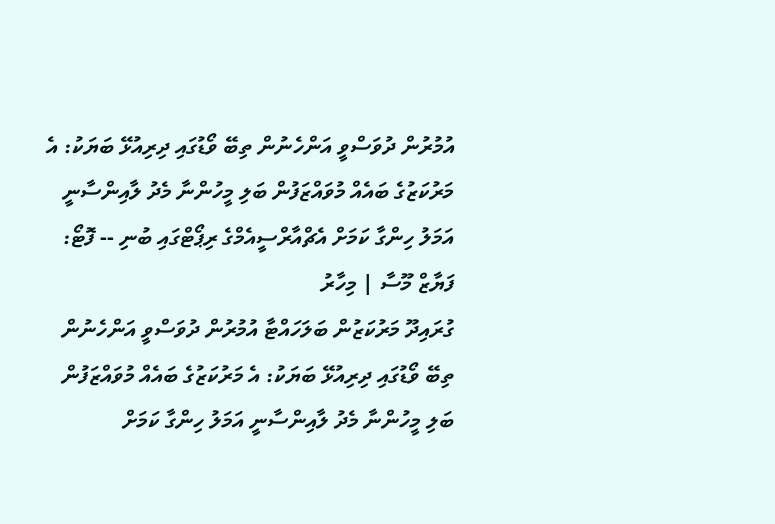އުމުރުން ދުވަސްވީ އަންހެނުން ތިބޭ ވޯޑުގައި ދިރިއުޅޭ ބަޔަކު: އެ މަރުކަޒުގެ ބައެއް މުވައްޒަފުން ބަލި މީހުންނާ މެދު ލާއިންސާނީ އަމަލު ހިންގާ ކަމަށް އެޗްއާރްސީއެމްގެ ރިޕޯޓްގައި ބުނި -- ފޮޓޯ: ފަޔާޒް މޫސާ | މިހާރު
ގުރައިދޫ މަރުކަޒުން ބަލަހައްޓާ އުމުރުން ދުވަސްވީ އަންހެނުން ތިބޭ ވޯޑުގައި ދިރިއުޅޭ ބަޔަކު: އެ މަރުކަޒުގެ ބައެއް މުވައްޒަފުން ބަލި މީހުންނާ މެދު ލާއިންސާނީ އަމަލު ހިންގާ ކަމަށް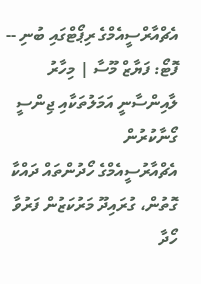އެޗްއާރްސީއެމްގެ ރިޕޯޓްގައި ބުނި -- ފޮޓޯ: ފަޔާޒް މޫސާ | މިހާރު
ލާއިންސާނީ އަމަލުތަކާއި ޖިންސީ ގޯނާކުރުން
އެޗްއާރުސީއެމްގެ ހޯދުންތައް ދައްކާ ގޮތުން، ގުރައިދޫ މަރުކަޒުން ފަރުވާ ހޯދާ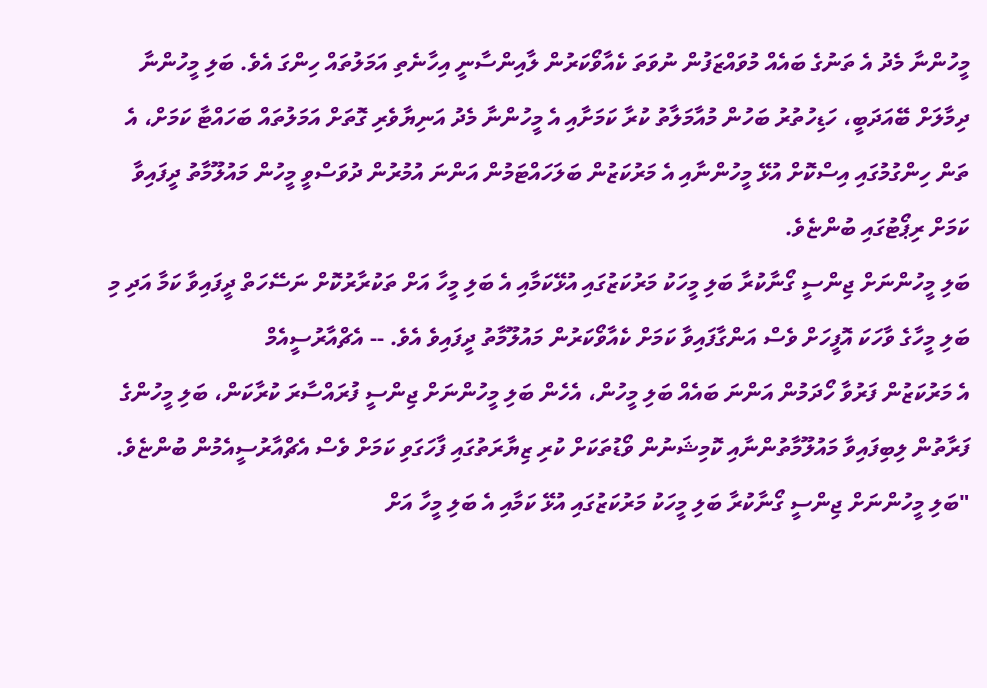މީހުންނާ މެދު އެ ތަނުގެ ބައެއް މުވައްޒަފުން ނުވަތަ ކެއާވޯކަރުން ލާއިންސާނީ އިހާނެތި އަމަލުތައް ހިންގަ އެވެ. ބަލި މީހުންނާ ދިމާލަށް ބޭއަދަބީ، ހަޑިހުތުރު ބަހުން މުއާމަލާތު ކުރާ ކަމަށާއި އެ މީހުންނާ މެދު އަނިޔާވެރި ގޮތަށް އަމަލުތައް ބަހައްޓާ ކަމަށް، އެ ތަން ހިންގުމުގައި އިސްކޮށް އުޅޭ މީހުންނާއި އެ މަރުކަޒުން ބަލަހައްޓަމުން އަންނަ އުމުރުން ދުވަސްވީ މީހުން މައުލޫމާތު ދީފައިވާ ކަމަށް ރިޕޯޓުގައި ބުންޏެވެ.
ބަލި މީހުންނަށް ޖިންސީ ގޯނާކުރާ ބަލި މީހަކު މަރުކަޒުގައި އުޅޭކަމާއި އެ ބަލި މީހާ އަށް ތަކުރާރުކޮށް ނަސޭހަތް ދީފައިވާ ކަމާ އަދި މި ބަލި މީހާގެ ވާހަކަ އޮފީހަށް ވެސް އަންގާފައިވާ ކަމަށް ކެއާވޯކަރުން މައުލޫމާތު ދީފައިވެ އެވެ. -- އެޗްއާރުސީއެމް
އެ މަރުކަޒުން ފަރުވާ ހޯދަމުން އަންނަ ބައެއް ބަލި މީހުން، އެހެން ބަލި މީހުންނަށް ޖިންސީ ފުރައްސާރަ ކުރާކަން، ބަލި މީހުންގެ ފަރާތުން ލިބިފައިވާ މައުލޫމާތުންނާއި ކޮމިޝަނުން ވޯޑުތަކަށް ކުރި ޒިޔާރަތުގައި ފާހަގަވި ކަމަށް ވެސް އެޗްއާރުސީއެމުން ބުންޏެވެ.
"ބަލި މީހުންނަށް ޖިންސީ ގޯނާކުރާ ބަލި މީހަކު މަރުކަޒުގައި އުޅޭ ކަމާއި އެ ބަލި މީހާ އަށް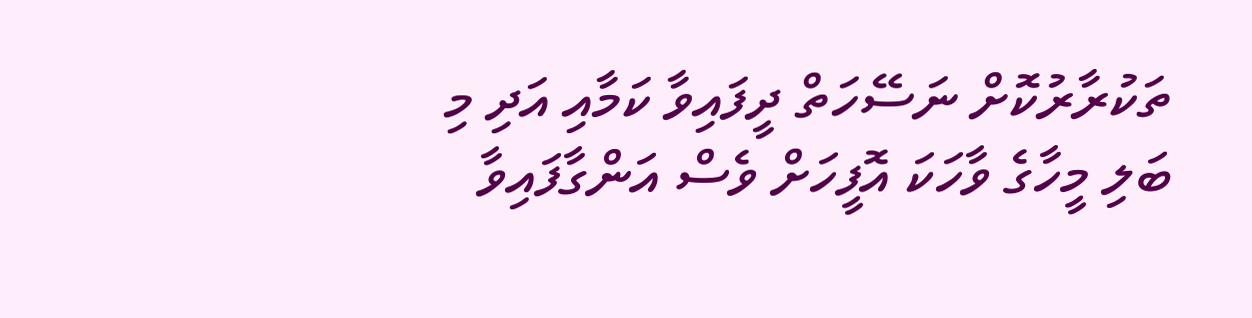ތަކުރާރުކޮށް ނަސޭހަތް ދީފައިވާ ކަމާއި އަދި މި ބަލި މީހާގެ ވާހަކަ އޮފީހަށް ވެސް އަންގާފައިވާ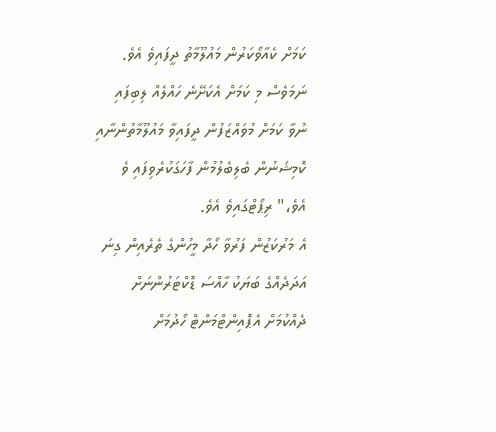ކަމަށް ކެއާވޯކަރުން މައުލޫމާތު ދީފައިވެ އެވެ. ނަމަވެސް މި ކަމަށް އެކަށޭނެ ހައްލެއް ލިބިފައި ނުވާ ކަމަށް މުވައްޒަފުން ދީފައިވާ މައުލޫމާތުންނާއި ކޮމިޝަނުން ބެލިބެލުމުން ފާހަގަކުރެވިފައި ވެ އެވެ،" ރިޕޯޓްގައިވެ އެވެ.
އެ މަރުކަޒުން ފަރުވާ ހޯދާ މީހުންގެ ތެރެއިން ގިނަ އަދަދެއްގެ ބަޔަކު ހާއްސަ ޑޮކްޓަރުންނަށް ދެއްކުމަށް އެޕޮއިންޓްމަންޓް ހޯދުމަށް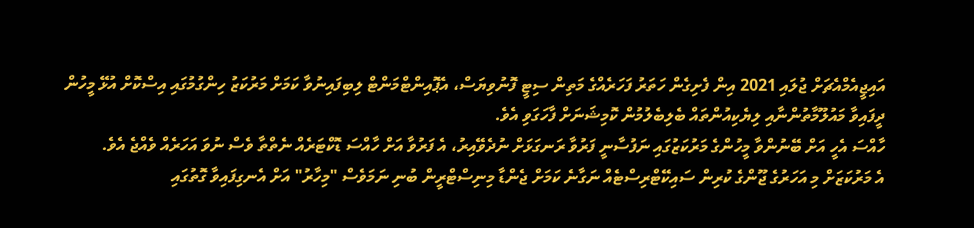އައިޖީއެމްއެޗަށް ޖުލައި 2021 އިން ފެށިގެން ހަތަރު ފަހަރެއްގެ މަތިން ސިޓީ ފޮނުވިޔަސް، އެޕޮއިންޓްމަންޓް ލިބިފައިނުވާ ކަމަށް މަރުކަޒު ހިންގުމުގައި އިސްކޮށް އުޅޭ މީހުން ދީފައިވާ މައުލޫމާތުންނާއި ލިޔެކިއުންތައް ބެލިބެލުމުން ކޮމިޝަނަށް ފާހަގަވި އެވެ.
ހާއްސަ އެހީ އަށް ބޭނުންވާ މީހުންގެ މަރުކަޒުގައި ނަފުސާނީ ފަރުވާ ރަނގަޅަށް ނުދެވޭއިރު، އެ ފަރުވާ އަށް ހާއްސަ ޑޮކްޓަރެއް ނެތްތާ ވެސް ނުވަ އަހަރެއް ވެއްޖެ އެވެ.
އެ މަރުކަޒަށް މި އަހަރުގެ ޖޫންގެ ކުރިން ސައިކޭޓްރިސްޓެއް ނަގާނެ ކަމަށް ޖެންޑާ މިނިސްޓްރީން ބުނި ނަމަވެސް "މިހާރު" އަށް އެނގިފައިވާ ގޮތުގައި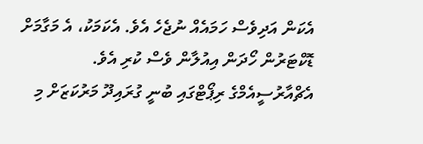އެކަން އަދިވެސް ހަމައެއް ނުޖެހެ އެވެ. އެކަމަކު، އެ މަގާމަށް ޑޮކްޓަރުން ހޯދަން އިއުލާން ވެސް ކުރި އެވެ.
އެޗްއާރުސީއެމްގެ ރިޕޯޓްގައި ބުނީ ގުރައިދޫ މަރުކަޒަށް މި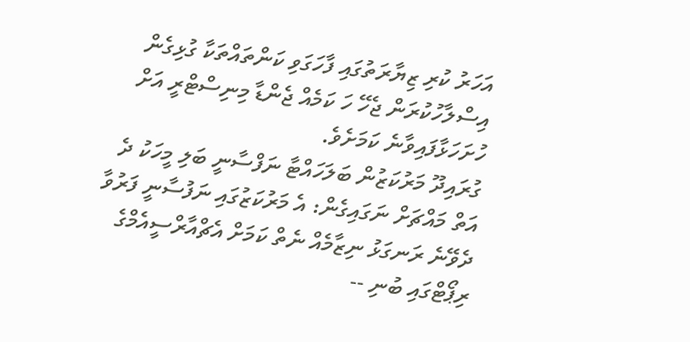އަހަރު ކުރި ޒިޔާރަތުގައި ފާހަގަވި ކަންތައްތަކާ ގުޅިގެން އިސްލާހުކުރަން ޖެހޭ ހަ ކަމެއް ޖެންޑާ މިނިސްޓްރީ އަށް ހުށަހަޅާފައިވާނެ ކަމަށެވެ.
ގުރައިދޫ މަރުކަޒުން ބަލަހައްޓާ ނަފްސާނީ ބަލި މީހަކު ދެ އަތް މައްޗަށް ނަގައިގެން: އެ މަރުކަޒުގައި ނަފުސާނީ ފަރުވާ ދެވޭނެ ރަނގަޅު ނިޒާމެއް ނެތް ކަމަށް އެޗްއާރްސީއެމްގެ ރިޕޯޓްގައި ބުނި --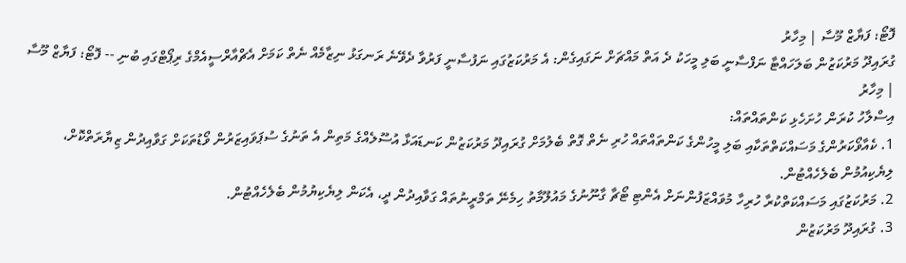ފޮޓޯ: ފަޔާޒް މޫސާ | މިހާރު
ގުރައިދޫ މަރުކަޒުން ބަލަހައްޓާ ނަފްސާނީ ބަލި މީހަކު ދެ އަތް މައްޗަށް ނަގައިގެން: އެ މަރުކަޒުގައި ނަފުސާނީ ފަރުވާ ދެވޭނެ ރަނގަޅު ނިޒާމެއް ނެތް ކަމަށް އެޗްއާރްސީއެމްގެ ރިޕޯޓްގައި ބުނި -- ފޮޓޯ: ފަޔާޒް މޫސާ | މިހާރު
އިސްލާހު ކުރަން ހުށަހެޅި ކަންތައްތައް:
1. ކެއާވޯކަރުންގެ މަސައްކަތްތަކާއި ބަލި މީހުންގެ ކަންތައްތައް ހުރި ނެތް ގޮތް ބެލުމަށް ގުރައިދޫ މަރުކަޒުން ކަނޑައަޅާ އުސޫލެއްގެ މަތިން އެ ތަނުގެ ސުޕަވައިޒަރުން ވޯޑުތަކަށް ގަވާއިދުން ޒިޔާރަތްކޮށް، ލިޔެކިއުމުން ބެލެހެއްޓުން.
2. މަރުކަޒުގައި މަސައްކަތްކުރާ ހުރިހާ މުވައްޒަފުންނަށް އެންޓި ޓޯޗާ ގާނޫނުގެ މައުލޫމާތު ހިމެނޭ ތަމްރީނުތައް ގަވާއިދުން ދީ، އެކަން ލިޔެކިޔުމުން ބެލެހެއްޓުން.
3. ގުރައިދޫ މަރުކަޒުން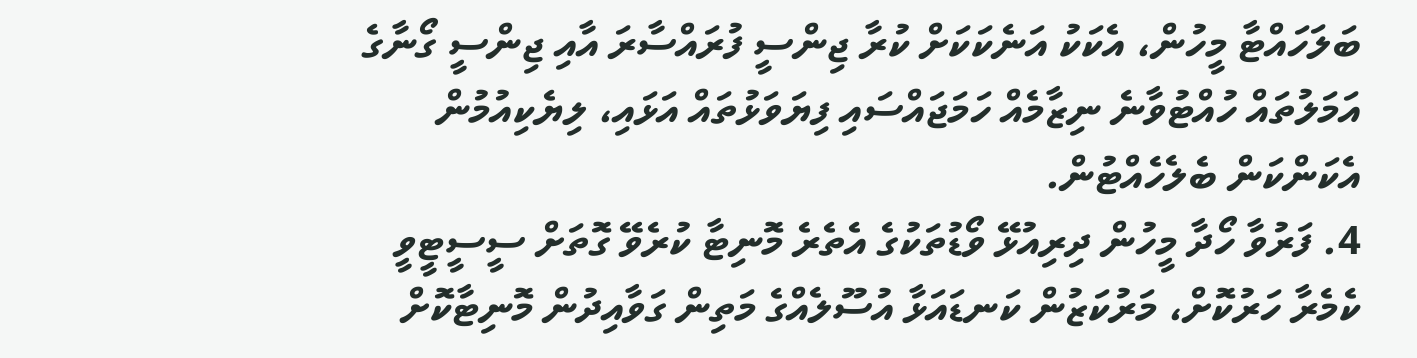ބަލަހައްޓާ މީހުން، އެކަކު އަނެކަކަށް ކުރާ ޖިންސީ ފުރައްސާރަ އާއި ޖިންސީ ގޯނާގެ އަމަލުތައް ހުއްޓުވާނެ ނިޒާމެއް ހަމަޖައްސައި ފިޔަވަޅުތައް އަޅައި، ލިޔެކިއުމުން އެކަންކަން ބެލެހެއްޓުން.
4. ފަރުވާ ހޯދާ މީހުން ދިރިއުޅޭ ވޯޑުތަކުގެ އެތެރެ މޮނިޓާ ކުރެވޭ ގޮތަށް ސީސީޓީވީ ކެމެރާ ހަރުކޮށް، މަރުކަޒުން ކަނޑައަޅާ އުސޫލެއްގެ މަތިން ގަވާއިދުން މޮނިޓާކޮށް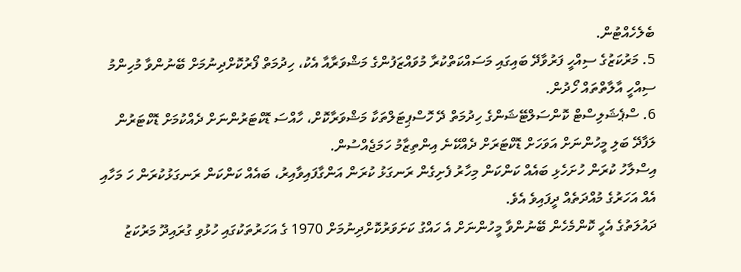ބެލެހެއްޓުން.
5. މަރުކަޒުގެ ސިއްހީ ފަރުވާދޭ ބައިގައި މަސައްކަތްކުރާ މުވައްޒަފުންގެ މަޝްވަރާއާ އެކު، ހިދުމަތް ފޯރުކޮށްދިނުމަށް ބޭނުންވާ މުހިންމު ސިއްހީ އާލާތްތައް ހޯދުން.
6. ސްޕެޝަލިސްޓް ކޮންސަލްޓޭޝަންގެ ހިދުމަތް ދޭ ހޮސްޕިޓަލްތަކާ މަޝްވަރާކޮށް، ހާއްސަ ޑޮކްޓަރުންނަށް ދެއްކުމަށް ޑޮކްޓަރުން ލަފާދޭ ބަލި މީހުންނަށް އަވަހަށް ޑޮކްޓަރަށް ދެއްކޭނެ އިންތިޒާމު ހަމަޖެއްސުން.
އިސްލާހު ކުރަން ހުށަހެޅި ބައެއް ކަންކަން މިހާރު ފެށިގެން ރަނގަޅު ކުރަން އަންގާފައިވާއިރު، ބައެއް ކަންކަން ރަނގަޅުކުރަން ހަ މަހާއި އެއް އަހަރުގެ މުއްދަތެއް ދީފައިވެ އެވެ.
ދައުލަތުގެ އެހީ ކޮންމެހެން ބޭނުންވާ މީހުންނަށް އެ ހައްގު ކަށަވަރުކޮށްދިނުމަށް 1970 ގެ އަހަރުތަކުގައި ހުޅުވި ގުރައިދޫ މަރުކަޒު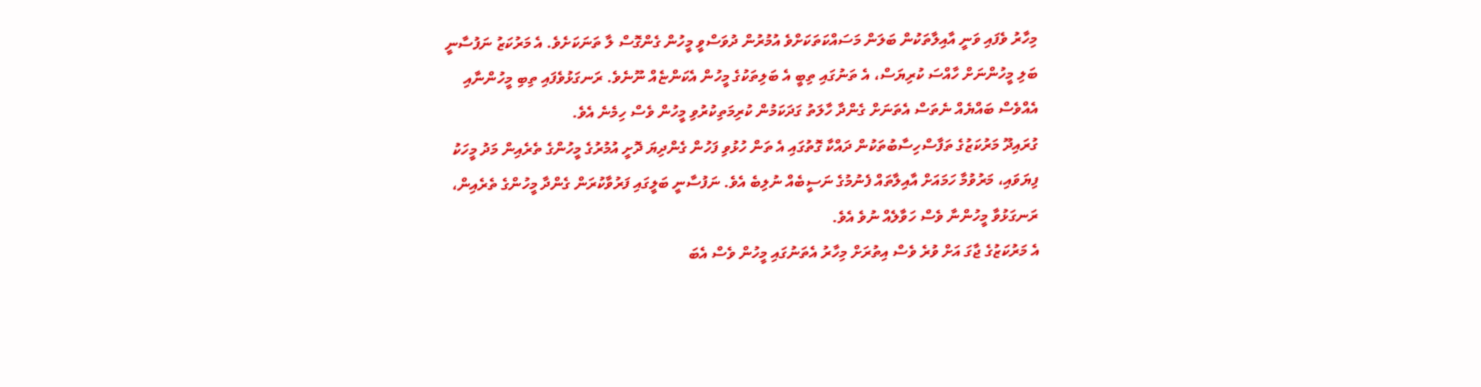މިހާރު ވެފައި ވަނީ އާއިލާތަކުން ބަލަން މަސައްކަތަކަށްވެ އުމުރުން ދުވަސްވީ މީހުން ގެންގޮސް ލާ ތަނަކަށެވެ. އެ މަރުކަޒު ނަފުސާނީ ބަލި މީހުންނަށް ހާއްސަ ކުރިޔަސް، އެ ތަނުގައި ތިބީ އެ ބަލިތަކުގެ މީހުން އެކަންޏެއް ނޫނެވެ. ރަނގަޅުވެފައި ތިބި މީހުންނާއި އެއްވެސް ބައްޔެއް ނެތަސް އެތަނަށް ގެންދާ ހާލަތު ގަދަކަމުން ކުރިމަތިކުރުވި މީހުން ވެސް ހިމެނެ އެވެ.
ގުރައިދޫ މަރުކަޒުގެ ތަފާސްހިސާބުތަކުން ދައްކާ ގޮތުގައި އެ ތަން ހުޅުވި ފަހުން ގެންދިޔަ ދޮށީ އުމުރުގެ މީހުންގެ ތެރެއިން މަދު މީހަކު ފިޔަވައި، މަރުވުމާ ހަމައަށް އާއިލާތައް ފެނުމުގެ ނަސީބެއް ނުލިބެ އެވެ. ނަފުސާނީ ބަލީގައި ފަރުވާކުރަން ގެންދާ މީހުންގެ ތެރެއިން، ރަނގަޅުވާ މީހުންނާ ވެސް ހަވާލެއް ނުވެ އެވެ.
އެ މަރުކަޒުގެ ޖާގަ އަށް ވުރެ ވެސް އިތުރަށް މިހާރު އެތަނުގައި މީހުން ވެސް އެބަ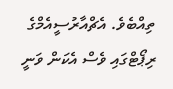ތިއްބެވެ. އެޗްއާރުސީއެމްގެ ރިޕޯޓްގައި ވެސް އެކަން ވަނީ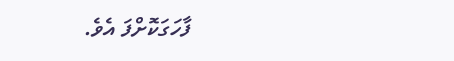ފާހަގަކޮށްފަ އެވެ.